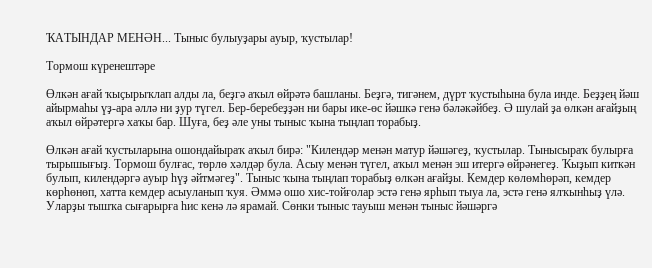ҠАТЫНДАР МЕНӘН... Тыныс булыуҙары ауыр, ҡустылар!

Тормош күренештәре

Өлкән ағай ҡыҫырыҡлап алды ла, беҙгә аҡыл өйрәтә башланы. Беҙгә, тигәнем, дүрт ҡустыһына була инде. Беҙҙең йәш айырмаһы үҙ-ара әллә ни ҙур түгел. Бер-беребеҙҙән ни бары ике-өс йәшкә генә бәләкәйбеҙ. Ә шулай ҙа өлкән ағайҙың аҡыл өйрәтергә хаҡы бар. Шуға, беҙ әле уны тыныс ҡына тыңлап торабыҙ.

Өлкән ағай ҡустыларына ошондайыраҡ аҡыл бирә: "Килендәр менән матур йәшәгеҙ, ҡустылар. Тынысыраҡ булырға тырышығыҙ. Тормош булғас, төрлө хәлдәр була. Асыу менән түгел, аҡыл менән эш итергә өйрәнегеҙ. Ҡыҙып киткән булып, килендәргә ауыр һүҙ әйтмәгеҙ". Тыныс ҡына тыңлап торабыҙ өлкән ағайҙы. Кемдер көлөмһөрәп, кемдер көрһөнөп, хатта кемдер асыуланып ҡуя. Әммә ошо хис-тойғолар эстә генә ярһып тыуа ла, эстә генә ялҡынһыҙ үлә. Уларҙы тышҡа сығарырға һис кенә лә ярамай. Сөнки тыныс тауыш менән тыныс йәшәргә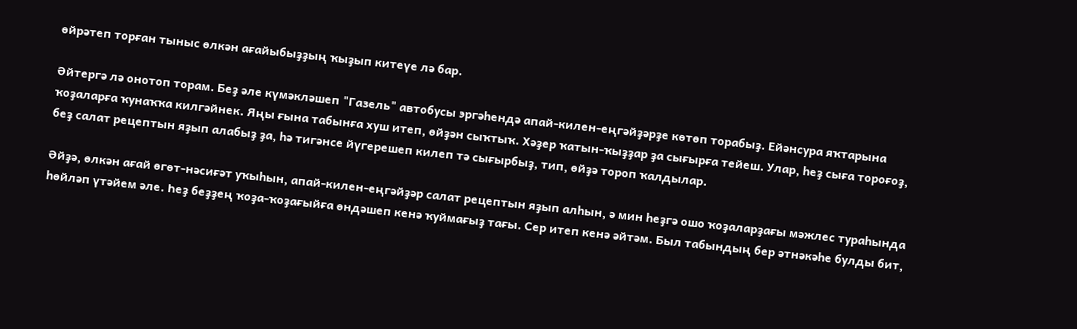өйрәтеп торған тыныс өлкән ағайыбыҙҙың ҡыҙып китеүе лә бар.

Әйтергә лә онотоп торам. Беҙ әле күмәкләшеп "Газель" автобусы эргәһендә апай-килен-еңгәйҙәрҙе көтөп торабыҙ. Ейәнсура яҡтарына ҡоҙаларға ҡунаҡҡа килгәйнек. Яңы ғына табынға хуш итеп, өйҙән сыҡтыҡ. Хәҙер ҡатын-ҡыҙҙар ҙа сығырға тейеш. Улар, һеҙ сыға тороғоҙ, беҙ салат рецептын яҙып алабыҙ ҙа, һә тигәнсе йүгерешеп килеп тә сығырбыҙ, тип, өйҙә тороп ҡалдылар.

Әйҙә, өлкән ағай өгөт-нәсиғәт уҡыһын, апай-килен-еңгәйҙәр салат рецептын яҙып алһын, ә мин һеҙгә ошо ҡоҙаларҙағы мәжлес тураһында һөйләп үтәйем әле. Һеҙ беҙҙең ҡоҙа-ҡоҙағыйға өндәшеп кенә ҡуймағыҙ тағы. Сер итеп кенә әйтәм. Был табындың бер әтнәкәһе булды бит,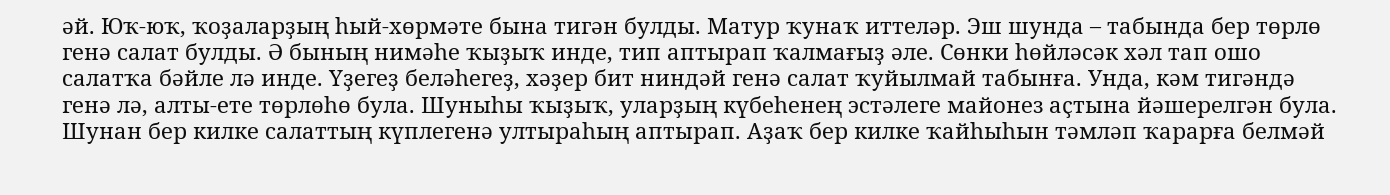әй. Юҡ-юҡ, ҡоҙаларҙың һый-хөрмәте бына тигән булды. Матур ҡунаҡ иттеләр. Эш шунда – табында бер төрлө генә салат булды. Ә бының нимәһе ҡыҙыҡ инде, тип аптырап ҡалмағыҙ әле. Сөнки һөйләсәк хәл тап ошо салатҡа бәйле лә инде. Үҙегеҙ беләһегеҙ, хәҙер бит ниндәй генә салат ҡуйылмай табынға. Унда, кәм тигәндә генә лә, алты-ете төрлөһө була. Шуныһы ҡыҙыҡ, уларҙың күбеһенең эстәлеге майонез аҫтына йәшерелгән була. Шунан бер килке салаттың күплегенә ултыраһың аптырап. Аҙаҡ бер килке ҡайһыһын тәмләп ҡарарға белмәй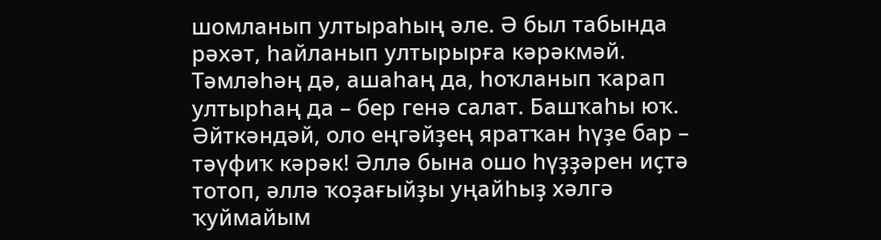шомланып ултыраһың әле. Ә был табында рәхәт, һайланып ултырырға кәрәкмәй. Тәмләһәң дә, ашаһаң да, һоҡланып ҡарап ултырһаң да – бер генә салат. Башҡаһы юҡ. Әйткәндәй, оло еңгәйҙең яратҡан һүҙе бар – тәүфиҡ кәрәк! Әллә бына ошо һүҙҙәрен иҫтә тотоп, әллә ҡоҙағыйҙы уңайһыҙ хәлгә ҡуймайым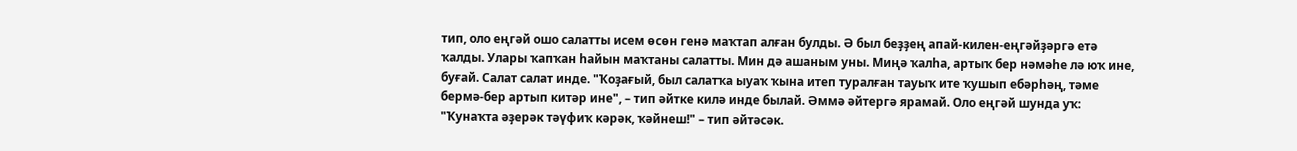тип, оло еңгәй ошо салатты исем өсөн генә маҡтап алған булды. Ә был беҙҙең апай-килен-еңгәйҙәргә етә ҡалды. Улары ҡапҡан һайын маҡтаны салатты. Мин дә ашаным уны. Миңә ҡалһа, артыҡ бер нәмәһе лә юҡ ине, буғай. Салат салат инде. "Ҡоҙағый, был салатҡа ыуаҡ ҡына итеп туралған тауыҡ ите ҡушып ебәрһәң, тәме бермә-бер артып китәр ине", – тип әйтке килә инде былай. Әммә әйтергә ярамай. Оло еңгәй шунда уҡ: "Ҡунаҡта әҙерәк тәүфиҡ кәрәк, ҡәйнеш!" – тип әйтәсәк.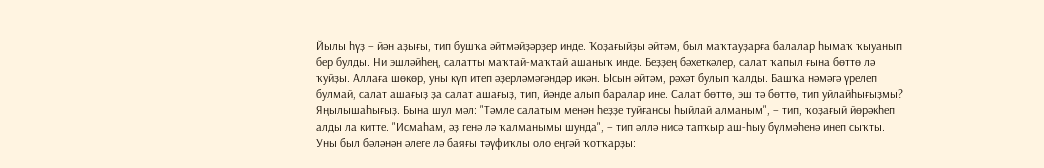Йылы һүҙ – йән аҙығы, тип бушҡа әйтмәйҙәрҙер инде. Ҡоҙағыйҙы әйтәм, был маҡтауҙарға балалар һымаҡ ҡыуанып бер булды. Ни эшләйһең, салатты маҡтай-маҡтай ашаныҡ инде. Беҙҙең бәхеткәлер, салат ҡапыл ғына бөттө лә ҡуйҙы. Аллаға шөкөр, уны күп итеп әҙерләмәгәндәр икән. Ысын әйтәм, рәхәт булып ҡалды. Башҡа нәмәгә үрелеп булмай, салат ашағыҙ ҙа салат ашағыҙ, тип, йәнде алып баралар ине. Салат бөттө, эш тә бөттө, тип уйлайһығыҙмы? Яңылышаһығыҙ. Бына шул мәл: "Тәмле салатым менән һеҙҙе туйғансы һыйлай алманым", – тип, ҡоҙағый йөрәкһеп алды ла китте. "Исмаһам, әҙ генә лә ҡалманымы шунда", – тип әллә нисә тапҡыр аш-һыу бүлмәһенә инеп сыҡты. Уны был бәләнән әлеге лә баяғы тәүфиҡлы оло еңгәй ҡотҡарҙы: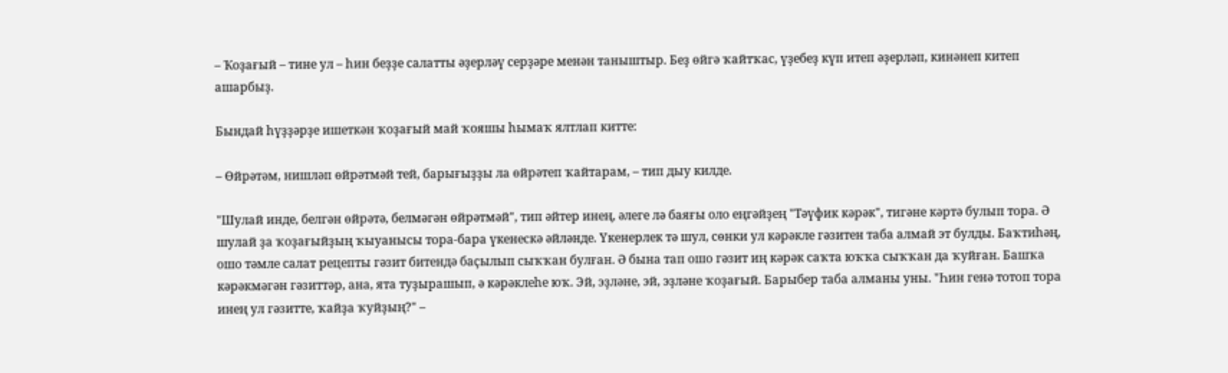– Ҡоҙағый – тине ул – һин беҙҙе салатты әҙерләү серҙәре менән таныштыр. Беҙ өйгә ҡайтҡас, үҙебеҙ күп итеп әҙерләп, кинәнеп китеп ашарбыҙ.

Бындай һүҙҙәрҙе ишеткән ҡоҙағый май ҡояшы һымаҡ ялтлап китте:

– Өйрәтәм, нишләп өйрәтмәй тей, барығыҙҙы ла өйрәтеп ҡайтарам, – тип дыу килде.

"Шулай инде, белгән өйрәтә, белмәгән өйрәтмәй", тип әйтер инең, әлеге лә баяғы оло еңгәйҙең "Тәүфик кәрәк", тигәне кәртә булып тора. Ә шулай ҙа ҡоҙағыйҙың ҡыуанысы тора-бара үкенескә әйләнде. Үкенерлек тә шул, сөнки ул кәрәкле гәзитен таба алмай эт булды. Баҡтиһәң, ошо тәмле салат рецепты гәзит битендә баҫылып сыҡҡан булған. Ә бына тап ошо гәзит иң кәрәк саҡта юҡҡа сыҡҡан да ҡуйған. Башҡа кәрәкмәгән гәзиттәр, ана, ята туҙырашып, ә кәрәклеһе юҡ. Эй, эҙләне, эй, эҙләне ҡоҙағый. Барыбер таба алманы уны. "Һин генә тотоп тора инең ул гәзитте, ҡайҙа ҡуйҙың?" –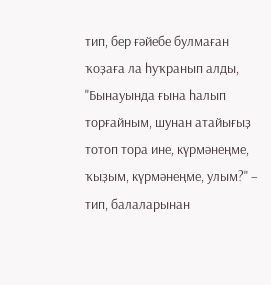тип, бер ғәйебе булмаған ҡоҙаға ла һуҡранып алды, "Бынауында ғына һалып торғайным, шунан атайығыҙ тотоп тора ине, күрмәнеңме, ҡыҙым, күрмәнеңме, улым?" – тип, балаларынан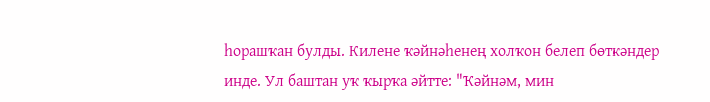һорашҡан булды. Килене ҡәйнәһенең холҡон белеп бөткәндер инде. Ул баштан уҡ ҡырҡа әйтте: "Ҡәйнәм, мин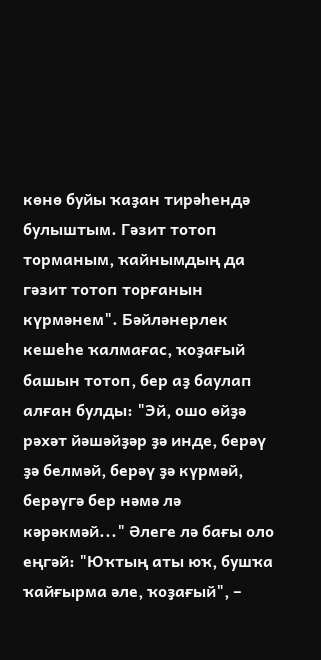көнө буйы ҡаҙан тирәһендә булыштым. Гәзит тотоп торманым, ҡайнымдың да гәзит тотоп торғанын күрмәнем". Бәйләнерлек кешеһе ҡалмағас, ҡоҙағый башын тотоп, бер аҙ баулап алған булды: "Эй, ошо өйҙә рәхәт йәшәйҙәр ҙә инде, берәү ҙә белмәй, берәү ҙә күрмәй, берәүгә бер нәмә лә кәрәкмәй..." Әлеге лә бағы оло еңгәй: "Юҡтың аты юҡ, бушҡа ҡайғырма әле, ҡоҙағый", –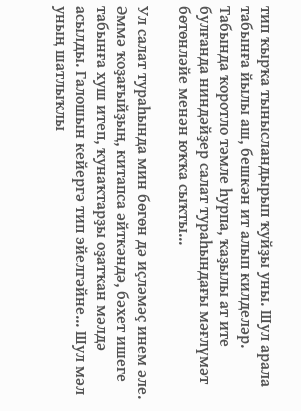тип ҡырҡа тынысландырып ҡуйҙы уны. Шул арала табынға йылы аш, бешкән ит алып килделәр. Табында ҡоротло тәмле һурпа, ҡаҙылы ат ите булғанда ниндәйҙер салат тураһындағы мәғлүмәт бөтөнләйе менән юҡҡа сыҡты...

Ул салат тураһында мин бөгөн дә иҫләмәҫ инем әле. Әммә ҡоҙағыйҙың, китапса әйткәндә, бәхет ишеге табынға хуш итеп, ҡунаҡтарҙы оҙатҡан мәлдә асылды. Галошын кейергә тип эйелгәйне... Шул мәл уның шатлыҡлы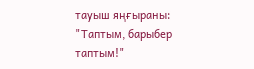тауыш яңғыраны: "Таптым, барыбер таптым!"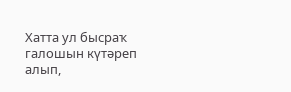Хатта ул бысраҡ галошын күтәреп алып,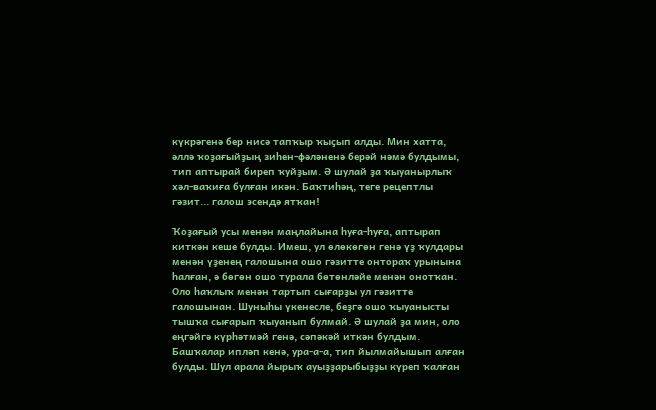күкрәгенә бер нисә тапҡыр ҡыҫып алды. Мин хатта, әллә ҡоҙағыйҙың зиһен-фәләненә берәй нәмә булдымы, тип аптырай биреп ҡуйҙым. Ә шулай ҙа ҡыуанырлыҡ хәл-ваҡиға булған икән. Баҡтиһәң, теге рецептлы гәзит... галош эсендә ятҡан!

Ҡоҙағый усы менән маңлайына һуға-һуға, аптырап киткән кеше булды. Имеш, ул өлөкөгөн генә үҙ ҡулдары менән үҙенең галошына ошо гәзитте онтораҡ урынына һалған, ә бөгөн ошо турала бөтөнләйе менән онотҡан. Оло һаҡлыҡ менән тартып сығарҙы ул гәзитте галошынан. Шуныһы үкенесле, беҙгә ошо ҡыуанысты тышҡа сығарып ҡыуанып булмай. Ә шулай ҙа мин, оло еңгәйгә күрһәтмәй генә, сәпәкәй иткән булдым. Башҡалар ипләп кенә, ура-а-а, тип йылмайышып алған булды. Шул арала йырыҡ ауыҙҙарыбыҙҙы күреп ҡалған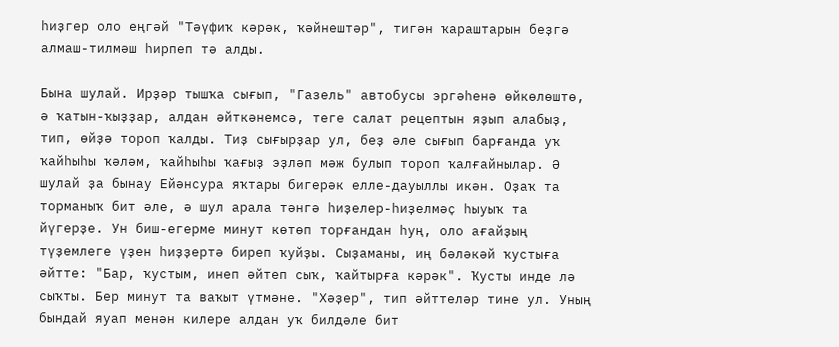һиҙгер оло еңгәй "Тәүфиҡ кәрәк, ҡәйнештәр", тигән ҡараштарын беҙгә алмаш-тилмәш һирпеп тә алды.

Бына шулай. Ирҙәр тышҡа сығып, "Газель" автобусы эргәһенә өйкөлөштө, ә ҡатын-ҡыҙҙар, алдан әйткәнемсә, теге салат рецептын яҙып алабыҙ, тип, өйҙә тороп ҡалды. Тиҙ сығырҙар ул, беҙ әле сығып барғанда уҡ ҡайһыһы ҡәләм, ҡайһыһы ҡағыҙ эҙләп мәж булып тороп ҡалғайнылар. Ә шулай ҙа бынау Ейәнсура яҡтары бигерәк елле-дауыллы икән. Оҙаҡ та торманыҡ бит әле, ә шул арала тәнгә һиҙелер-һиҙелмәҫ һыуыҡ та йүгерҙе. Ун биш-егерме минут көтөп торғандан һуң, оло ағайҙың түҙемлеге үҙен һиҙҙертә биреп ҡуйҙы. Сыҙаманы, иң бәләкәй ҡустыға әйтте: "Бар, ҡустым, инеп әйтеп сыҡ, ҡайтырға кәрәк". Ҡусты инде лә сыҡты. Бер минут та ваҡыт үтмәне. "Хәҙер", тип әйттеләр тине ул. Уның бындай яуап менән килере алдан уҡ билдәле бит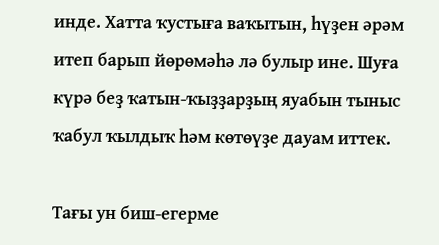инде. Хатта ҡустыға ваҡытын, һүҙен әрәм итеп барып йөрөмәһә лә булыр ине. Шуға күрә беҙ ҡатын-ҡыҙҙарҙың яуабын тыныс ҡабул ҡылдыҡ һәм көтөүҙе дауам иттек.

Тағы ун биш-егерме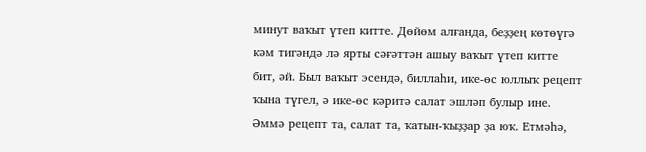минут ваҡыт үтеп китте. Дөйөм алғанда, беҙҙең көтөүгә кәм тигәндә лә ярты сәғәттән ашыу ваҡыт үтеп китте бит, әй. Был ваҡыт эсендә, биллаһи, ике-өс юллыҡ рецепт ҡына түгел, ә ике-өс кәритә салат эшләп булыр ине. Әммә рецепт та, салат та, ҡатын-ҡыҙҙар ҙа юҡ. Етмәһә,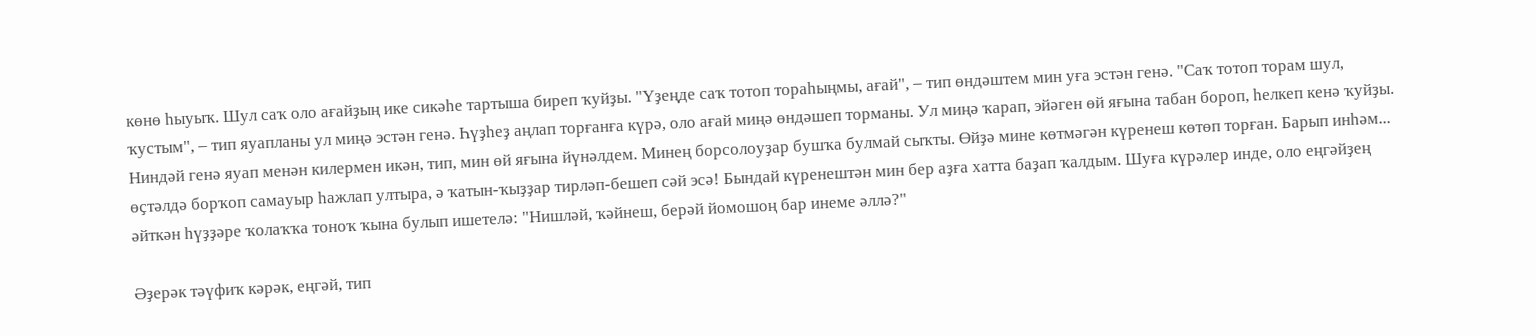көнө һыуыҡ. Шул саҡ оло ағайҙың ике сикәһе тартыша биреп ҡуйҙы. "Үҙеңде саҡ тотоп тораһыңмы, ағай", – тип өндәштем мин уға эстән генә. "Саҡ тотоп торам шул, ҡустым", – тип яуапланы ул миңә эстән генә. Һүҙһеҙ аңлап торғанға күрә, оло ағай миңә өндәшеп торманы. Ул миңә ҡарап, эйәген өй яғына табан бороп, һелкеп кенә ҡуйҙы. Ниндәй генә яуап менән килермен икән, тип, мин өй яғына йүнәлдем. Минең борсолоуҙар бушҡа булмай сыҡты. Өйҙә мине көтмәгән күренеш көтөп торған. Барып инһәм... өҫтәлдә борҡоп самауыр һажлап ултыра, ә ҡатын-ҡыҙҙар тирләп-бешеп сәй эсә! Бындай күренештән мин бер аҙға хатта баҙап ҡалдым. Шуға күрәлер инде, оло еңгәйҙең әйткән һүҙҙәре ҡолаҡҡа тоноҡ ҡына булып ишетелә: "Нишләй, ҡәйнеш, берәй йомошоң бар инеме әллә?"

Әҙерәк тәүфиҡ кәрәк, еңгәй, тип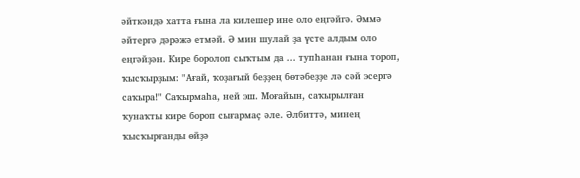әйткәндә хатта ғына ла килешер ине оло еңгәйгә. Әммә әйтергә дәрәжә етмәй. Ә мин шулай ҙа үсте алдым оло еңгәйҙән. Кире боролоп сыҡтым да ... тупһанан ғына тороп, ҡысҡырҙым: "Ағай, ҡоҙағый беҙҙең бөтәбеҙҙе лә сәй эсергә саҡыра!" Саҡырмаһа, ней эш. Моғайын, саҡырылған ҡунаҡты кире бороп сығармаҫ әле. Әлбиттә, минең ҡысҡырғанды өйҙә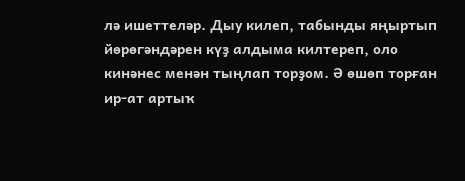лә ишеттеләр. Дыу килеп, табынды яңыртып йөрөгәндәрен күҙ алдыма килтереп, оло кинәнес менән тыңлап торҙом. Ә өшөп торған ир-ат артыҡ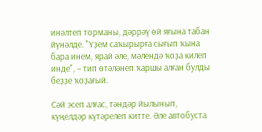инәлтеп торманы, дәррәү өй яғына табан йүнәлде. "Үҙем саҡырырға сығып ҡына бара инем, ярай әле, мәлендә ҡоҙа килеп инде", – тип өтәләнеп ҡаршы алған булды беҙҙе ҡоҙағый.

Сәй эсеп алғас, тәндәр йылынып, күңелдәр күтәрелеп китте. Әле автобуста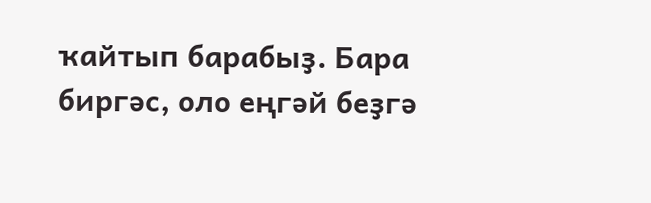ҡайтып барабыҙ. Бара биргәс, оло еңгәй беҙгә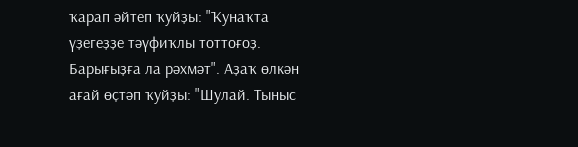ҡарап әйтеп ҡуйҙы: "Ҡунаҡта үҙегеҙҙе тәүфиҡлы тоттоғоҙ. Барығыҙға ла рәхмәт". Аҙаҡ өлкән ағай өҫтәп ҡуйҙы: "Шулай. Тыныс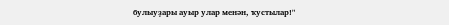булыуҙары ауыр улар менән, ҡустылар!"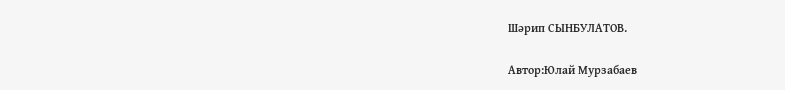Шәрип СЫНБУЛАТОВ.

Автор:Юлай Мурзабаев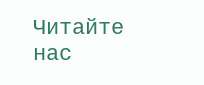Читайте нас